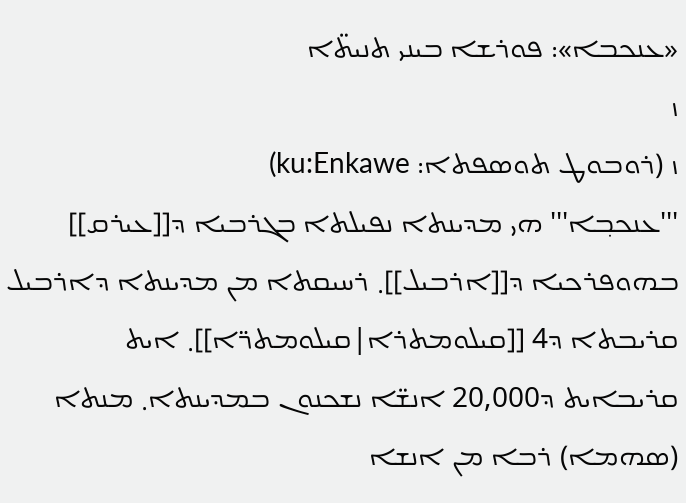«ܥܢܟܒܐ»: ܦܘܪܫܐ ܒܝܢܝ ܬܢܝܬ̈ܐ
ܙ
ܙ (ܪܘܒܘܛ ܬܘܣܦܬܐ: ku:Enkawe)
'''ܥܢܟܒ݂ܐ''' ܗܝ ܡܕܝܢܬܐ ܢܦܝܠܬܐ ܒܓܪܒܝܐ ܕ[[ܥܝܪܩ]] ܒܗܘܦܪܟܝܐ ܕ[[ܐܪܒܝܠ]]܂ ܪܚܝܩܬܐ ܡܢ ܡܕܝܢܬܐ ܕܐܪܒܝܠ ܩܪܝܒܬܐ ܕ4 [[ܩܝܠܘܡܬܪܐ|ܩܝܠܘܡܬܪ̈ܐ]]܂ ܐܝܬ ܩܪܝܒܐܝܬ ܕ20,000 ܐܢܫ̈ܐ ܢܫܟܢܘܢ ܒܡܕܝܢܬܐ܂ ܡܢܬܐ (ܣܗܡܐ) ܪܒܐ ܡܢ ܐܢܫܐ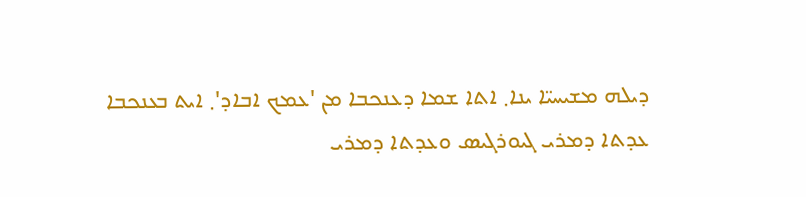ܕܝܠܗ ܡܫܝܚܝ̈ܐ ܝܢܐ܂ ܐܬܐ ܫܡܐ ܕܥܢܟܒܐ ܡܢ 'ܥܡܟ ܐܒܐܕ'܂ ܐܝܬ ܒܥܢܟܒܐ ܥܕܬܐ ܕܡܪܝ ܓܝܘܪܓܝܣ ܘܥܕܬܐ ܕܡܪܝ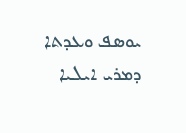ܝܘܣܦ ܘܥܕܬܐ ܕܡܪܝ ܐܝܠܝܐ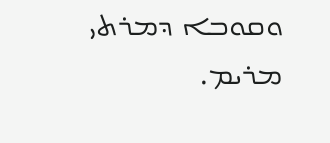ܘܩܘܒܐ ܕܡܪܬܝ ܡܪܝܡ.